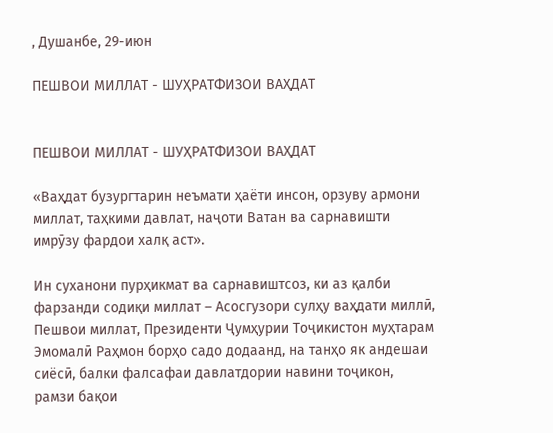, Душанбе, 29-июн

ПЕШВОИ МИЛЛАТ - ШУҲРАТФИЗОИ ВАҲДАТ


ПЕШВОИ МИЛЛАТ - ШУҲРАТФИЗОИ ВАҲДАТ

«Ваҳдат бузургтарин неъмати ҳаёти инсон, орзуву армони миллат, таҳкими давлат, наҷоти Ватан ва сарнавишти имрӯзу фардои халқ аст».

Ин суханони пурҳикмат ва сарнавиштсоз, ки аз қалби фарзанди содиқи миллат – Асосгузори сулҳу ваҳдати миллӣ, Пешвои миллат, Президенти Ҷумҳурии Тоҷикистон муҳтарам Эмомалӣ Раҳмон борҳо садо додаанд, на танҳо як андешаи сиёсӣ, балки фалсафаи давлатдории навини тоҷикон, рамзи бақои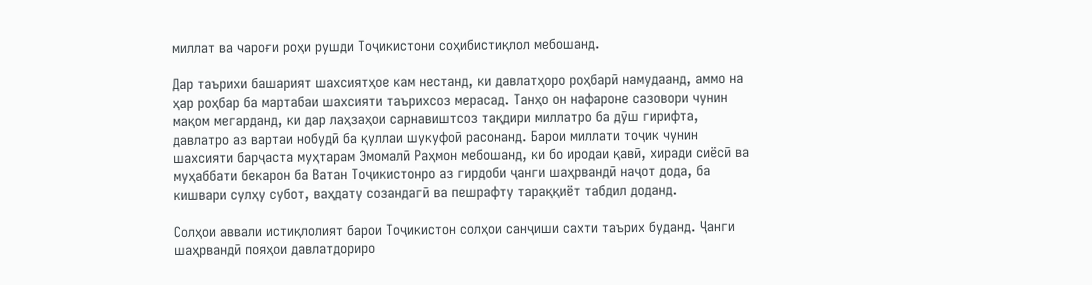миллат ва чароғи роҳи рушди Тоҷикистони соҳибистиқлол мебошанд.

Дар таърихи башарият шахсиятҳое кам нестанд, ки давлатҳоро роҳбарӣ намудаанд, аммо на ҳар роҳбар ба мартабаи шахсияти таърихсоз мерасад. Танҳо он нафароне сазовори чунин мақом мегарданд, ки дар лаҳзаҳои сарнавиштсоз тақдири миллатро ба дӯш гирифта, давлатро аз вартаи нобудӣ ба қуллаи шукуфоӣ расонанд. Барои миллати тоҷик чунин шахсияти барҷаста муҳтарам Эмомалӣ Раҳмон мебошанд, ки бо иродаи қавӣ, хиради сиёсӣ ва муҳаббати бекарон ба Ватан Тоҷикистонро аз гирдоби ҷанги шаҳрвандӣ наҷот дода, ба кишвари сулҳу субот, ваҳдату созандагӣ ва пешрафту тараққиёт табдил доданд.

Солҳои аввали истиқлолият барои Тоҷикистон солҳои санҷиши сахти таърих буданд. Ҷанги шаҳрвандӣ пояҳои давлатдориро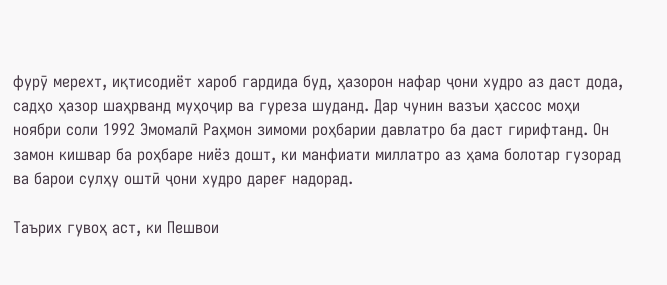фурӯ мерехт, иқтисодиёт хароб гардида буд, ҳазорон нафар ҷони худро аз даст дода, садҳо ҳазор шаҳрванд муҳоҷир ва гуреза шуданд. Дар чунин вазъи ҳассос моҳи ноябри соли 1992 Эмомалӣ Раҳмон зимоми роҳбарии давлатро ба даст гирифтанд. Он замон кишвар ба роҳбаре ниёз дошт, ки манфиати миллатро аз ҳама болотар гузорад ва барои сулҳу оштӣ ҷони худро дареғ надорад.

Таърих гувоҳ аст, ки Пешвои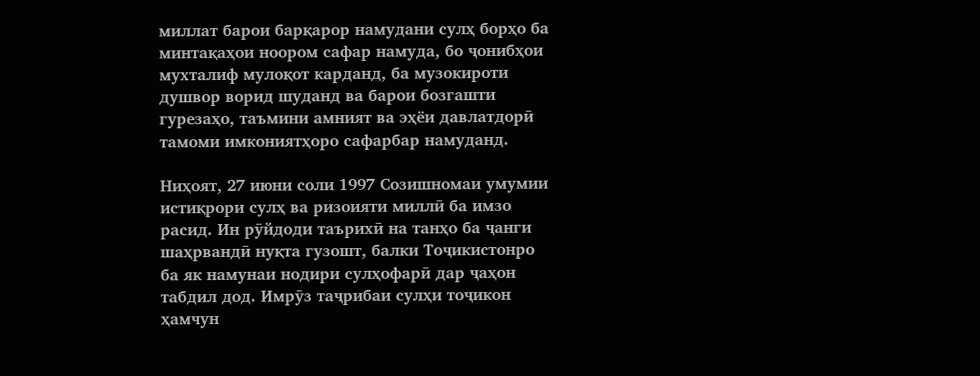миллат барои барқарор намудани сулҳ борҳо ба минтақаҳои ноором сафар намуда, бо ҷонибҳои мухталиф мулоқот карданд, ба музокироти душвор ворид шуданд ва барои бозгашти гурезаҳо, таъмини амният ва эҳёи давлатдорӣ тамоми имкониятҳоро сафарбар намуданд.

Ниҳоят, 27 июни соли 1997 Созишномаи умумии истиқрори сулҳ ва ризоияти миллӣ ба имзо расид. Ин рӯйдоди таърихӣ на танҳо ба ҷанги шаҳрвандӣ нуқта гузошт, балки Тоҷикистонро ба як намунаи нодири сулҳофарӣ дар ҷаҳон табдил дод. Имрӯз таҷрибаи сулҳи тоҷикон ҳамчун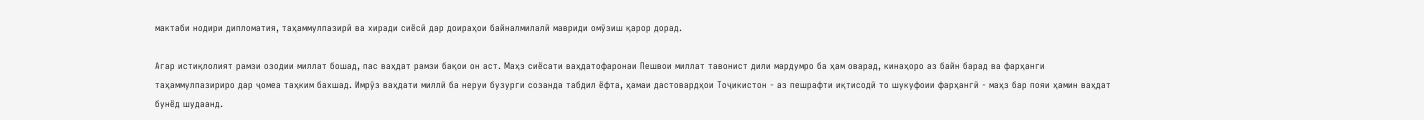мактаби нодири дипломатия, таҳаммулпазирӣ ва хиради сиёсӣ дар доираҳои байналмилалӣ мавриди омӯзиш қарор дорад.

Агар истиқлолият рамзи озодии миллат бошад, пас ваҳдат рамзи бақои он аст. Маҳз сиёсати ваҳдатофаронаи Пешвои миллат тавонист дили мардумро ба ҳам оварад, кинаҳоро аз байн барад ва фарҳанги таҳаммулпазириро дар ҷомеа таҳким бахшад. Имрӯз ваҳдати миллӣ ба неруи бузурги созанда табдил ёфта, ҳамаи дастовардҳои Тоҷикистон - аз пешрафти иқтисодӣ то шукуфоии фарҳангӣ - маҳз бар пояи ҳамин ваҳдат бунёд шудаанд.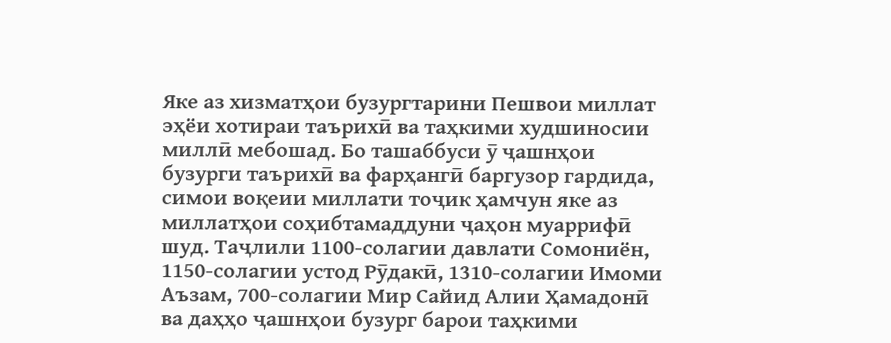Яке аз хизматҳои бузургтарини Пешвои миллат эҳёи хотираи таърихӣ ва таҳкими худшиносии миллӣ мебошад. Бо ташаббуси ӯ ҷашнҳои бузурги таърихӣ ва фарҳангӣ баргузор гардида, симои воқеии миллати тоҷик ҳамчун яке аз миллатҳои соҳибтамаддуни ҷаҳон муаррифӣ шуд. Таҷлили 1100-солагии давлати Сомониён, 1150-солагии устод Рӯдакӣ, 1310-солагии Имоми Аъзам, 700-солагии Мир Сайид Алии Ҳамадонӣ ва даҳҳо ҷашнҳои бузург барои таҳкими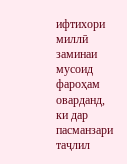ифтихори миллӣ заминаи мусоид фароҳам оварданд, ки дар пасманзари таҷлил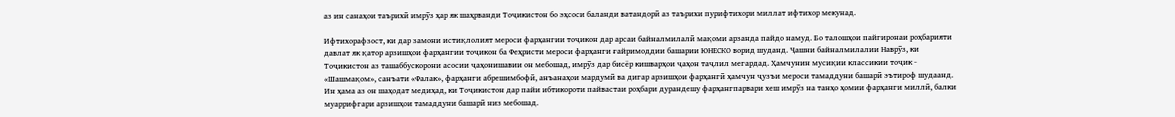аз ин санаҳои таърихӣ имрӯз ҳар як шаҳрванди Тоҷикистон бо эҳсоси баланди ватандорӣ аз таърихи пурифтихори миллат ифтихор мекунад.

Ифтихорафзост, ки дар замони истиқлолият мероси фарҳангии тоҷикон дар арсаи байналмилалӣ мақоми арзанда пайдо намуд. Бо талошҳои пайгиронаи роҳбарияти давлат як қатор арзишҳои фарҳангии тоҷикон ба Феҳристи мероси фарҳанги ғайримоддии башарии ЮНЕСКО ворид шуданд. Ҷашни байналмилалии Наврӯз, ки Тоҷикистон аз ташаббускорони асосии ҷаҳонишавии он мебошад, имрӯз дар бисёр кишварҳои ҷаҳон таҷлил мегардад. Ҳамчунин мусиқии классикии тоҷик - «Шашмақом», санъати «Фалак», фарҳанги абрешимбофӣ, анъанаҳои мардумӣ ва дигар арзишҳои фарҳангӣ ҳамчун ҷузъи мероси тамаддуни башарӣ эътироф шудаанд. Ин ҳама аз он шаҳодат медиҳад, ки Тоҷикистон дар пайи ибтикороти пайвастаи роҳбари дурандешу фарҳангпарвари хеш имрӯз на танҳо ҳомии фарҳанги миллӣ, балки муаррифгари арзишҳои тамаддуни башарӣ низ мебошад.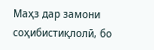Маҳз дар замони соҳибистиқлолӣ, бо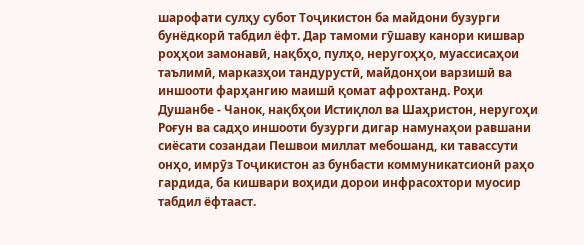шарофати сулҳу субот Тоҷикистон ба майдони бузурги бунёдкорӣ табдил ёфт. Дар тамоми гӯшаву канори кишвар роҳҳои замонавӣ, нақбҳо, пулҳо, неругоҳҳо, муассисаҳои таълимӣ, марказҳои тандурустӣ, майдонҳои варзишӣ ва иншооти фарҳангию маишӣ қомат афрохтанд. Роҳи Душанбе - Чанок, нақбҳои Истиқлол ва Шаҳристон, неругоҳи Роғун ва садҳо иншооти бузурги дигар намунаҳои равшани сиёсати созандаи Пешвои миллат мебошанд, ки тавассути онҳо, имрӯз Тоҷикистон аз бунбасти коммуникатсионӣ раҳо гардида, ба кишвари воҳиди дорои инфрасохтори муосир табдил ёфтааст.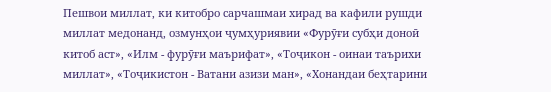Пешвои миллат, ки китобро сарчашмаи хирад ва кафили рушди миллат медонанд, озмунҳои ҷумҳуриявии «Фурӯғи субҳи доноӣ китоб аст», «Илм - фурӯғи маърифат», «Тоҷикон - оинаи таърихи миллат», «Тоҷикистон - Ватани азизи ман», «Хонандаи беҳтарини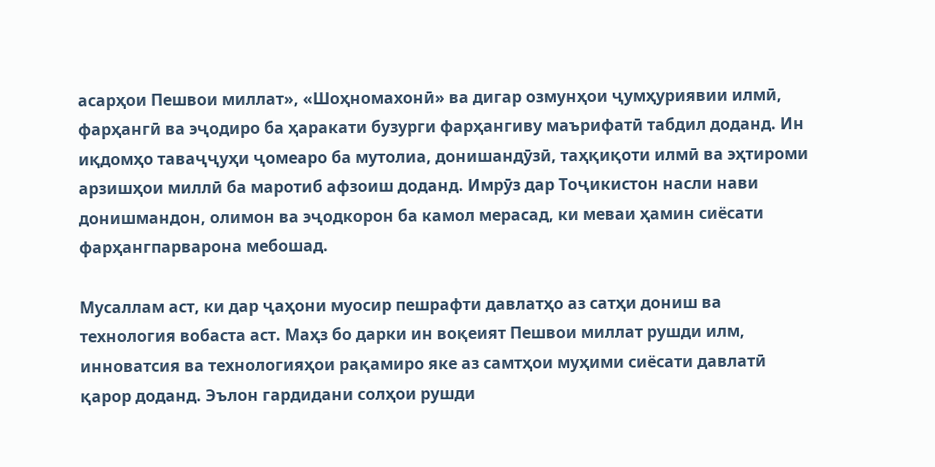асарҳои Пешвои миллат», «Шоҳномахонӣ» ва дигар озмунҳои ҷумҳуриявии илмӣ, фарҳангӣ ва эҷодиро ба ҳаракати бузурги фарҳангиву маърифатӣ табдил доданд. Ин иқдомҳо таваҷҷуҳи ҷомеаро ба мутолиа, донишандӯзӣ, таҳқиқоти илмӣ ва эҳтироми арзишҳои миллӣ ба маротиб афзоиш доданд. Имрӯз дар Тоҷикистон насли нави донишмандон, олимон ва эҷодкорон ба камол мерасад, ки меваи ҳамин сиёсати фарҳангпарварона мебошад.

Мусаллам аст, ки дар ҷаҳони муосир пешрафти давлатҳо аз сатҳи дониш ва технология вобаста аст. Маҳз бо дарки ин воқеият Пешвои миллат рушди илм, инноватсия ва технологияҳои рақамиро яке аз самтҳои муҳими сиёсати давлатӣ қарор доданд. Эълон гардидани солҳои рушди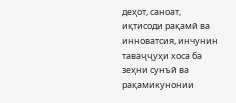деҳот, саноат, иқтисоди рақамӣ ва инноватсия, инчунин таваҷҷуҳи хоса ба зеҳни сунъӣ ва рақамикунонии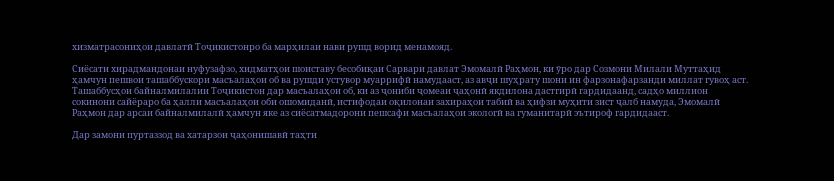хизматрасониҳои давлатӣ Тоҷикистонро ба марҳилаи нави рушд ворид менамояд.

Сиёсати хирадмандонаи нуфузафзо, хидматҳои шоиставу бесобиқаи Сарвари давлат Эмомалӣ Раҳмон, ки ӯро дар Созмони Милали Муттаҳид ҳамчун пешвои ташаббускори масъалаҳои об ва рушди устувор муаррифӣ намудааст, аз авҷи шуҳрату шони ин фарзонафарзанди миллат гувоҳ аст. Ташаббусҳои байналмилалии Тоҷикистон дар масъалаҳои об, ки аз ҷониби ҷомеаи ҷаҳонӣ якдилона дастгирӣ гардидаанд, садҳо миллион сокинони сайёраро ба ҳалли масъалаҳои оби ошомиданӣ, истифодаи оқилонаи захираҳои табиӣ ва ҳифзи муҳити зист ҷалб намуда, Эмомалӣ Раҳмон дар арсаи байналмилалӣ ҳамчун яке аз сиёсатмадорони пешсафи масъалаҳои экологӣ ва гуманитарӣ эътироф гардидааст.

Дар замони пуртаззод ва хатарзои ҷаҳонишавӣ таҳти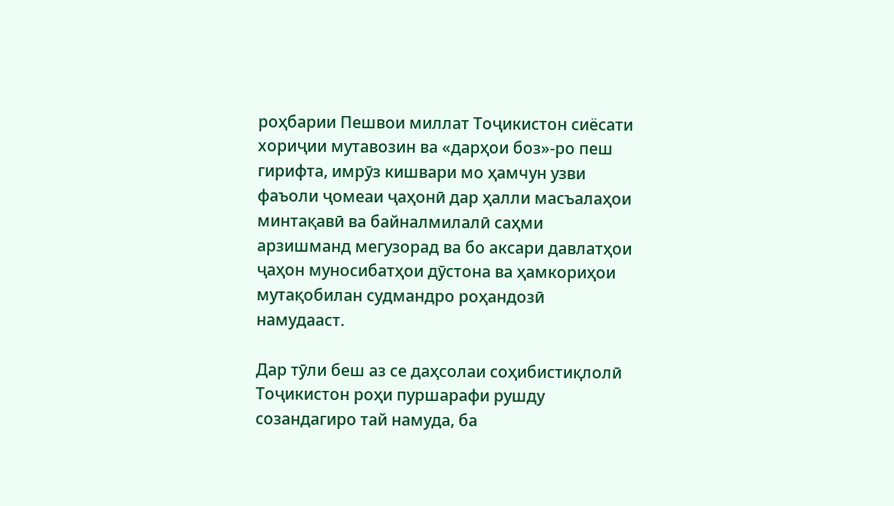роҳбарии Пешвои миллат Тоҷикистон сиёсати хориҷии мутавозин ва «дарҳои боз»-ро пеш гирифта, имрӯз кишвари мо ҳамчун узви фаъоли ҷомеаи ҷаҳонӣ дар ҳалли масъалаҳои минтақавӣ ва байналмилалӣ саҳми арзишманд мегузорад ва бо аксари давлатҳои ҷаҳон муносибатҳои дӯстона ва ҳамкориҳои мутақобилан судмандро роҳандозӣ намудааст.

Дар тӯли беш аз се даҳсолаи соҳибистиқлолӣ Тоҷикистон роҳи пуршарафи рушду созандагиро тай намуда, ба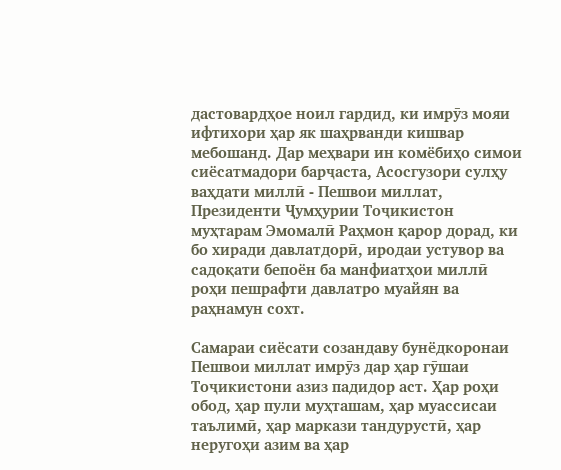дастовардҳое ноил гардид, ки имрӯз мояи ифтихори ҳар як шаҳрванди кишвар мебошанд. Дар меҳвари ин комёбиҳо симои сиёсатмадори барҷаста, Асосгузори сулҳу ваҳдати миллӣ - Пешвои миллат, Президенти Ҷумҳурии Тоҷикистон муҳтарам Эмомалӣ Раҳмон қарор дорад, ки бо хиради давлатдорӣ, иродаи устувор ва садоқати бепоён ба манфиатҳои миллӣ роҳи пешрафти давлатро муайян ва раҳнамун сохт.

Самараи сиёсати созандаву бунёдкоронаи Пешвои миллат имрӯз дар ҳар гӯшаи Тоҷикистони азиз падидор аст. Ҳар роҳи обод, ҳар пули муҳташам, ҳар муассисаи таълимӣ, ҳар маркази тандурустӣ, ҳар неругоҳи азим ва ҳар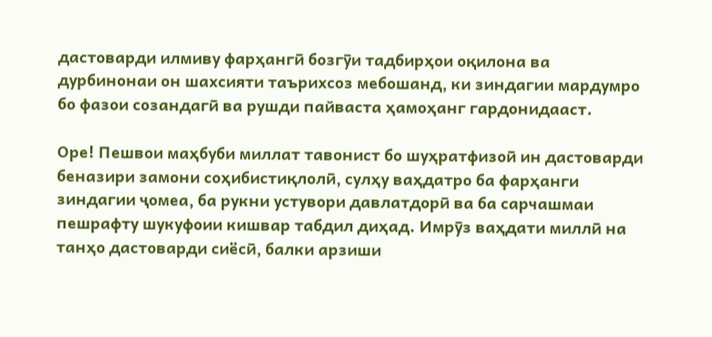дастоварди илмиву фарҳангӣ бозгӯи тадбирҳои оқилона ва дурбинонаи он шахсияти таърихсоз мебошанд, ки зиндагии мардумро бо фазои созандагӣ ва рушди пайваста ҳамоҳанг гардонидааст.

Оре! Пешвои маҳбуби миллат тавонист бо шуҳратфизоӣ ин дастоварди беназири замони соҳибистиқлолӣ, сулҳу ваҳдатро ба фарҳанги зиндагии ҷомеа, ба рукни устувори давлатдорӣ ва ба сарчашмаи пешрафту шукуфоии кишвар табдил диҳад. Имрӯз ваҳдати миллӣ на танҳо дастоварди сиёсӣ, балки арзиши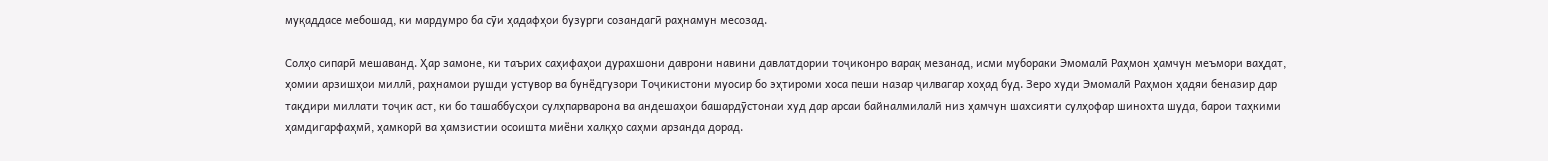муқаддасе мебошад, ки мардумро ба сӯи ҳадафҳои бузурги созандагӣ раҳнамун месозад.

Солҳо сипарӣ мешаванд. Ҳар замоне, ки таърих саҳифаҳои дурахшони даврони навини давлатдории тоҷиконро варақ мезанад, исми мубораки Эмомалӣ Раҳмон ҳамчун меъмори ваҳдат, ҳомии арзишҳои миллӣ, раҳнамои рушди устувор ва бунёдгузори Тоҷикистони муосир бо эҳтироми хоса пеши назар ҷилвагар хоҳад буд. Зеро худи Эмомалӣ Раҳмон ҳадяи беназир дар тақдири миллати тоҷик аст, ки бо ташаббусҳои сулҳпарварона ва андешаҳои башардӯстонаи худ дар арсаи байналмилалӣ низ ҳамчун шахсияти сулҳофар шинохта шуда, барои таҳкими ҳамдигарфаҳмӣ, ҳамкорӣ ва ҳамзистии осоишта миёни халқҳо саҳми арзанда дорад.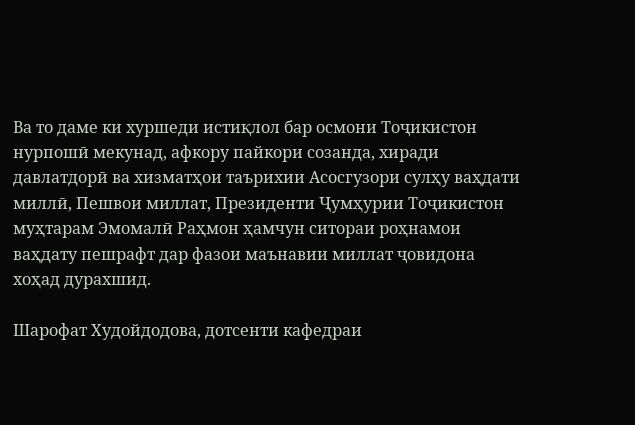Ва то даме ки хуршеди истиқлол бар осмони Тоҷикистон нурпошӣ мекунад, афкору пайкори созанда, хиради давлатдорӣ ва хизматҳои таърихии Асосгузори сулҳу ваҳдати миллӣ, Пешвои миллат, Президенти Ҷумҳурии Тоҷикистон муҳтарам Эмомалӣ Раҳмон ҳамчун ситораи роҳнамои ваҳдату пешрафт дар фазои маънавии миллат ҷовидона хоҳад дурахшид.

Шарофат Худойдодова, дотсенти кафедраи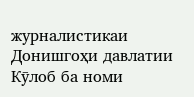журналистикаи Донишгоҳи давлатии Кӯлоб ба номи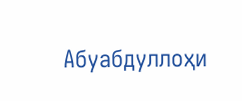Абуабдуллоҳи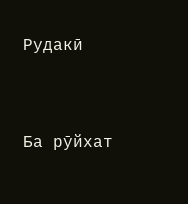Рудакӣ




Ба рӯйхат